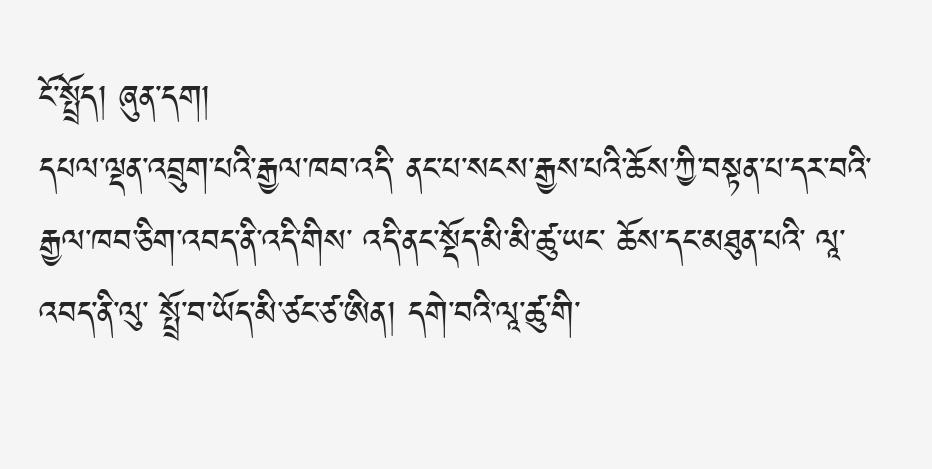ངོ་སྤྲོད། ཞུན་དག།
དཔལ་ལྡན་འབྲུག་པའི་རྒྱལ་ཁབ་འདི་ ནང་པ་སངས་རྒྱས་པའི་ཆོས་ཀྱི་བསྟན་པ་དར་བའི་ རྒྱལ་ཁབ་ཅིག་འབད་ནི་འདི་གིས་ འདི་ནང་སྡོད་མི་མི་ཚུ་ཡང་ ཆོས་དང་མཐུན་པའི་ ལཱ་འབད་ནི་ལུ་ སྤྲོ་བ་ཡོད་མི་ཙང་ཙ་ཨིན། དགེ་བའི་ལཱ་ཚུ་གི་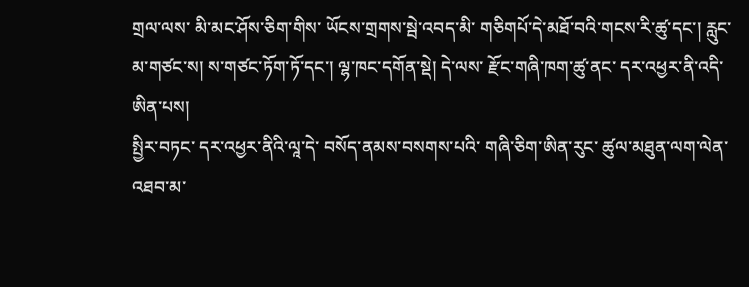གྲལ་ལས་ མི་མང་ཤོས་ཅིག་གིས་ ཡོངས་གྲགས་སྦེ་འབད་མི་ གཅིགཔོ་དེ་མཐོ་བའི་གངས་རི་ཚུ་དང་། རླུང་མ་གཙང་ས། ས་གཙང་ཏོག་ཏོ་དང་། ལྷ་ཁང་དགོན་སྡེ། དེ་ལས་ རྫོང་གཞི་ཁག་ཚུ་ནང་ དར་འཕྱར་ནི་འདི་ཨིན་པས།
སྤྱིར་བཏང་ དར་འཕྱར་ནིའི་ལཱ་དེ་ བསོད་ནམས་བསགས་པའི་ གཞི་ཅིག་ཨིན་རུང་ ཚུལ་མཐུན་ལག་ལེན་འཐབ་མ་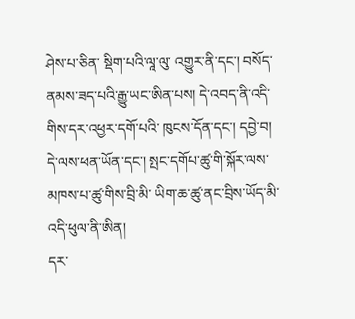ཤེས་པ་ཅིན་ སྡིག་པའི་ལཱ་ལུ་ འགྱུར་ནི་དང་། བསོད་ནམས་ཟད་པའི་རྒྱུ་ཡང་ཨིན་པས། དེ་འབད་ནི་འདི་གིས་དར་འཕྱར་དགོ་པའི་ ཁུངས་དོན་དང་། དབྱེ་བ། དེ་ལས་ཕན་ཡོན་དང་། སྤང་དགོཔ་ཚུ་གི་སྐོར་ལས་མཁས་པ་ཚུ་གིས་བྲི་མི་ ཡིག་ཆ་ཚུ་ནང་བྲིས་ཡོད་མི་འདི་ཕུལ་ནི་ཨིན།
དར་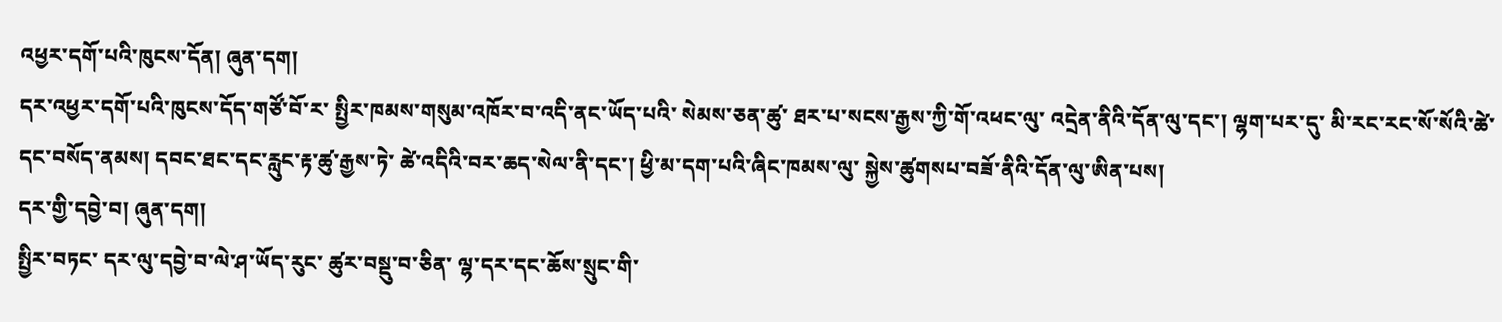འཕྱར་དགོ་པའི་ཁུངས་དོན། ཞུན་དག།
དར་འཕྱར་དགོ་པའི་ཁུངས་དོད་གཙོ་བོ་ར་ སྤྱིར་ཁམས་གསུམ་འཁོར་བ་འདི་ནང་ཡོད་པའི་ སེམས་ཅན་ཚུ་ ཐར་པ་སངས་རྒྱས་ཀྱི་གོ་འཕང་ལུ་ འདྲེན་ནིའི་དོན་ལུ་དང་། ལྷག་པར་དུ་ མི་རང་རང་སོ་སོའི་ཚེ་དང་བསོད་ནམས། དབང་ཐང་དང་རླུང་རྟ་ཚུ་རྒྱས་ཏེ་ ཚེ་འདིའི་བར་ཆད་སེལ་ནི་དང་། ཕྱི་མ་དག་པའི་ཞིང་ཁམས་ལུ་ སྐྱེས་ཚུགསཔ་བཟོ་ནིའི་དོན་ལུ་ཨིན་པས།
དར་གྱི་དབྱེ་བ། ཞུན་དག།
སྤྱིར་བཏང་ དར་ལུ་དབྱེ་བ་ལེ་ཤ་ཡོད་རུང་ ཚུར་བསྡུ་བ་ཅིན་ ལྷ་དར་དང་ཆོས་སྲུང་གི་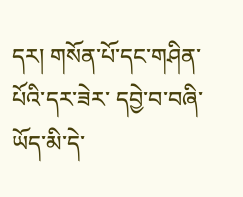དར། གསོན་པོ་དང་གཤིན་པོའི་དར་ཟེར་ དབྱེ་བ་བཞི་ཡོད་མི་དེ་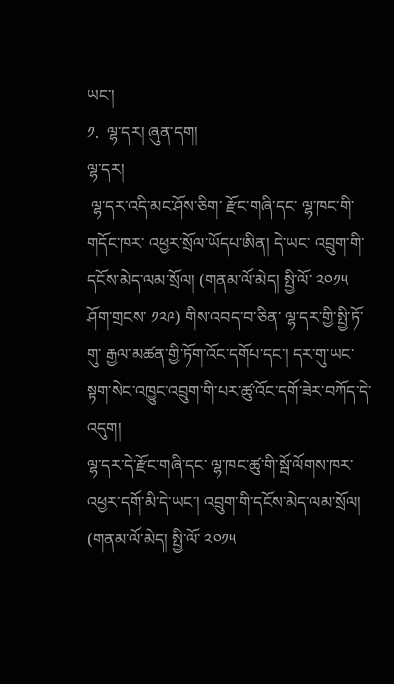ཡང་།
༡.  ལྷ་དར། ཞུན་དག།
ལྷ་དར།
 ལྷ་དར་འདི་མང་ཤོས་ཅིག་ རྫོང་གཞི་དང་ ལྷ་ཁང་གི་གདོང་ཁར་ འཕྱར་སྲོལ་ཡོདཔ་ཨིན། དེ་ཡང་ འབྲུག་གི་དངོས་མེད་ལམ་སྲོལ། (གནམ་ལོ་མེད། སྤྱི་ལོ་ ༢༠༡༥ ཤོག་གྲངས་ ༡༢༩) གིས་འབད་བ་ཅིན་ ལྷ་དར་གྱི་སྤྱི་ཏོ་གུ་ རྒྱལ་མཚན་གྱི་ཏོག་འོང་དགོཔ་དང་། དར་གུ་ཡང་སྟག་སེང་འཁྱུང་འབྲུག་གི་པར་ཚུ་འོང་དགོ་ཟེར་བཀོད་དེ་འདུག།
ལྷ་དར་དེ་རྫོང་གཞི་དང་ ལྷ་ཁང་ཚུ་གི་སྦོ་ལོགས་ཁར་ འཕྱར་དགོ་མི་དེ་ཡང་། འབྲུག་གི་དངོས་མེད་ལམ་སྲོལ། (གནམ་ལོ་མེད། སྤྱི་ལོ་ ༢༠༡༥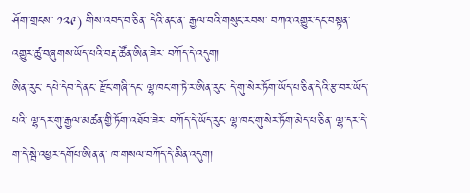ཤོག་གྲངས་ ༡༢༩) གིས་འབད་བ་ཅིན་ དེའི་ནང་ན་ རྒྱལ་བའི་གསུང་རབས་ བཀའ་འགྱུར་དང་བསྟན་འགྱུར་ཚུ་བཞུགས་ཡོད་པའི་བརྡ་ཚོན་ཨིན་ཟེར་ བཀོད་དེ་འདུག།
ཨིན་རུང་ དཔེ་དེབ་དེ་ནང་ རྫོང་གཞི་དང་ ལྷ་ཁང་ག་ཏེ་ར་ཨིན་རུང་ དེ་གུ་སེར་ཏོག་ཡོད་པ་ཅིན་དེའི་རྩ་བར་ཡོད་པའི་ ལྷ་དར་གུ་རྒྱལ་མཚན་གྱི་ཏོག་འཐོབ་ཟེར་ བཀོད་དེ་ཡོད་རུང་ ལྷ་ཁང་གུ་སེར་ཏོག་མེད་པ་ཅིན་ ལྷ་དར་དེ་ ག་དེ་སྦེ་འཕྱར་དགོཔ་ཨིན་ན་ ཁ་གསལ་བཀོད་དེ་མིན་འདུག།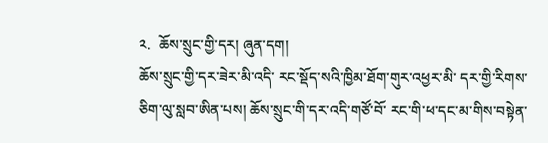༢.  ཆོས་སྲུང་གྱི་དར། ཞུན་དག།
ཆོས་སྲུང་གྱི་དར་ཟེར་མི་འདི་ རང་སྡོད་སའི་ཁྱིམ་ཐོག་གུར་འཕྱར་མི་ དར་གྱི་རིགས་ཅིག་ལུ་སླབ་ཨིན་པས། ཆོས་སྲུང་གི་དར་འདི་གཙོ་བོ་ རང་གི་ཕ་དང་མ་གིས་བསྟེན་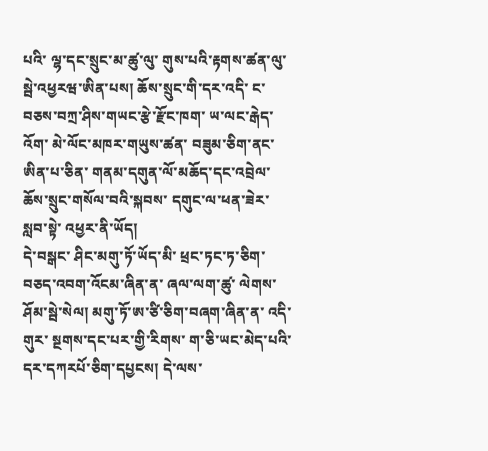པའི་ ལྷ་དང་སྲུང་མ་ཚུ་ལུ་ གུས་པའི་རྟགས་ཚན་ལུ་སྦེ་འཕྱརཝ་ཨིན་པས། ཆོས་སྲུང་གི་དར་འདི་ ང་བཅས་བཀྲ་ཤིས་གཡང་རྩེ་རྫོང་ཁག་ ཡ་ལང་རྒེད་འོག་ མེ་ལོང་མཁར་གཡུས་ཚན་ བཟུམ་ཅིག་ནང་ཨིན་པ་ཅིན་ གནམ་དགུན་ལོ་མཆོད་དང་འབྲེལ་ ཆོས་སྲུང་གསོལ་བའི་སྐབས་ དགུང་ལ་ཕན་ཟེར་སླབ་སྟེ་ འཕྱར་ནི་ཡོད།
དེ་བསྒང་ ཤིང་མགུ་ཏོ་ཡོད་མི་ ཕྲང་ཏང་ཏ་ཅིག་བཅད་འབག་འོངམ་ཞིན་ན་ ཞལ་ལག་ཚུ་ ལེགས་ཤོམ་སྦེ་སེལ། མགུ་ཏོ་ཨ་ཙི་ཅིག་བཞག་ཞིན་ན་ འདི་གུར་ སྔགས་དང་པར་གྱི་རིགས་ ག་ཅི་ཡང་མེད་པའི་ དར་དཀརཔོ་ཅིག་དཔྱངས། དེ་ལས་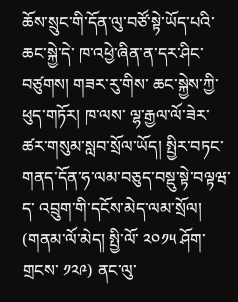ཆོས་སྲུང་གི་དོན་ལུ་བཙོ་སྟེ་ཡོད་པའི་ ཆང་སྐྱེ་དེ་ ཁ་འཕྱེ་ཞིན་ན་དར་ཤིང་བཙུགས། གཟར་རུ་གིས་ ཆང་སྐྱེས་ཀྱི་ཕུད་གཏོར། ཁ་ལས་ ལྷ་རྒྱལ་ལོ་ཟེར་ ཚར་གསུམ་སླབ་སྲོལ་ཡོད། སྤྱིར་བཏང་གནད་དོན་ཧ་ལམ་བཅུད་བསྡུ་སྟེ་བལྟཝ་ད་ འབྲུག་གི་དངོས་མེད་ལམ་སྲོལ། (གནམ་ལོ་མེད། སྤྱི་ལོ་ ༢༠༡༥ ཤོག་གྲངས་ ༡༢༩) ནང་ལུ་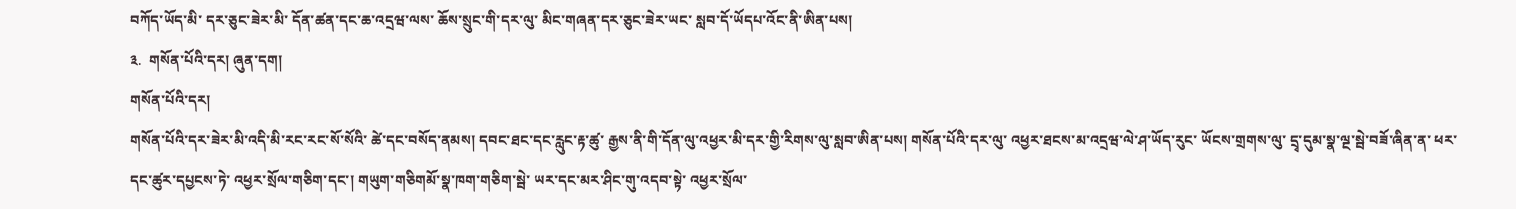བཀོད་ཡོད་མི་ དར་ཅུང་ཟེར་མི་ དོན་ཚན་དང་ཆ་འདྲཝ་ལས་ ཆོས་སྲུང་གི་དར་ལུ་ མིང་གཞན་དར་ཅུང་ཟེར་ཡང་ སླབ་དོ་ཡོདཔ་འོང་ནི་ཨིན་པས།
༣.  གསོན་པོའི་དར། ཞུན་དག།
གསོན་པོའི་དར།
གསོན་པོའི་དར་ཟེར་མི་འདི་མི་རང་རང་སོ་སོའི་ ཚེ་དང་བསོད་ནམས། དབང་ཐང་དང་རླུང་རྟ་ཚུ་ རྒྱས་ནི་གི་དོན་ལུ་འཕྱར་མི་དར་གྱི་རིགས་ལུ་སླབ་ཨིན་པས། གསོན་པོའི་དར་ལུ་ འཕྱར་ཐངས་མ་འདྲཝ་ལེ་ཤ་ཡོད་རུང་ ཡོངས་གྲགས་ལུ་ དྲྭ་དུམ་སྣ་ལྔ་སྦེ་བཟོ་ཞིན་ན་ ཕར་དང་ཚུར་དཔྱངས་ཏེ་ འཕྱར་སྲོལ་གཅིག་དང་། གཡུག་གཅིགམོ་སྣ་ཁག་གཅིག་སྦེ་ ཡར་དང་མར་ཤིང་གུ་འདབ་སྟེ་ འཕྱར་སྲོལ་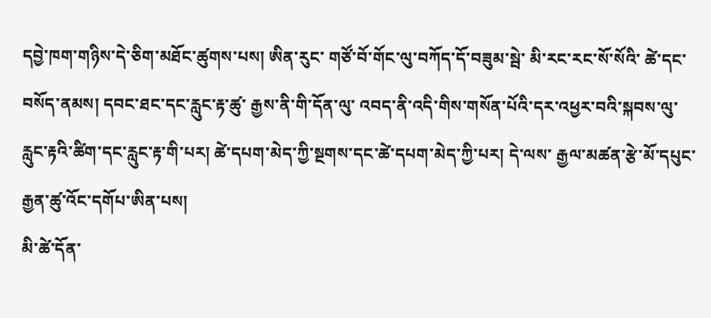དབྱེ་ཁག་གཉིས་དེ་ཅིག་མཐོང་ཚུགས་པས། ཨིན་རུང་ གཙོ་བོ་གོང་ལུ་བཀོད་དོ་བཟུམ་སྦེ་ མི་རང་རང་སོ་སོའི་ ཚེ་དང་བསོད་ནམས། དབང་ཐང་དང་རླུང་རྟ་ཚུ་ རྒྱས་ནི་གི་དོན་ལུ་ འབད་ནི་འདི་གིས་གསོན་པོའི་དར་འཕྱར་བའི་སྐབས་ལུ་ རླུང་རྟའི་ཚིག་དང་རླུང་རྟ་གི་པར། ཚེ་དཔག་མེད་ཀྱི་སྔགས་དང་ཚེ་དཔག་མེད་ཀྱི་པར། དེ་ལས་ རྒྱལ་མཚན་རྩེ་མོ་དཔུང་རྒྱན་ཚུ་འོང་དགོཔ་ཨིན་པས།
མི་ཚེ་དོན་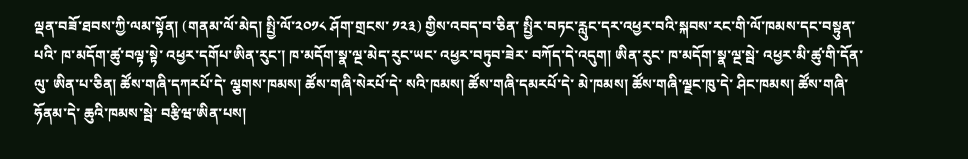ལྡན་བཟོ་ཐབས་ཀྱི་ལམ་སྟོན། (གནམ་ལོ་མེད། སྤྱི་ལོ་༢༠༡༨ ཤོག་གྲངས་ ༡༢༣) གྱིས་འབད་བ་ཅིན་ སྤྱིར་བཏང་རླུང་དར་འཕྱར་བའི་སྐབས་རང་གི་ལོ་ཁམས་དང་བསྟུན་པའི་ ཁ་མདོག་ཚུ་བལྟ་སྟེ་ འཕྱར་དགོཔ་ཨིན་རུང་། ཁ་མདོག་སྣ་ལྔ་མེད་རུང་ཡང་ འཕྱར་བཏུབ་ཟེར་ བཀོད་དེ་འདུག། ཨིན་རུང་ ཁ་མདོག་སྣ་ལྔ་སྦེ་ འཕྱར་མི་ཚུ་གི་དོན་ལུ་ ཨིན་པ་ཅིན། ཚོས་གཞི་དཀརཔོ་དེ་ ལྕགས་ཁམས། ཚོས་གཞི་སེརཔོ་དེ་ སའི་ཁམས། ཚོས་གཞི་དམརཔོ་དེ་ མེ་ཁམས། ཚོས་གཞི་ལྗང་ཁུ་དེ་ ཤིང་ཁམས། ཚོས་གཞི་ཧོནམ་དེ་ ཆུའི་ཁམས་སྦེ་ བརྩིཝ་ཨིན་པས།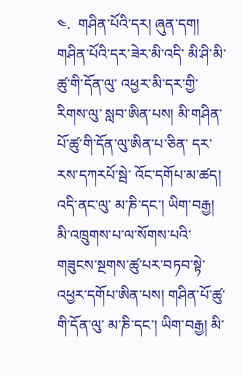༤.  གཤིན་པོའི་དར། ཞུན་དག།
གཤིན་པོའི་དར་ཟེར་མི་འདི་ མི་ཤི་མི་ཚུ་གི་དོན་ལུ་ འཕྱར་མི་དར་གྱི་རིགས་ལུ་ སླབ་ཨིན་པས། མི་གཤིན་པོ་ཚུ་གི་དོན་ལུ་ཨིན་པ་ཅིན་ དར་རས་དཀརཔོ་སྦེ་ འོང་དགོཔ་མ་ཚད། འདི་ནང་ལུ་ མ་ཎི་དང་། ཡིག་བརྒྱ། མི་འཁྲུགས་པ་ལ་སོགས་པའི་ གཟུངས་སྔགས་ཚུ་པར་བཏབ་སྟེ་ འཕྱར་དགོཔ་ཨིན་པས། གཤིན་པོ་ཚུ་གི་དོན་ལུ་ མ་ཎི་དང་། ཡིག་བརྒྱ། མི་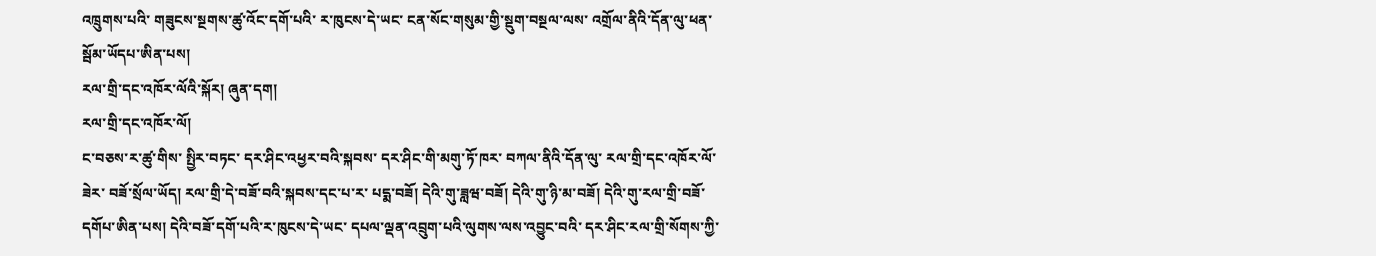འཁྲུགས་པའི་ གཟུངས་སྔགས་ཚུ་འོང་དགོ་པའི་ ར་ཁུངས་དེ་ཡང་ ངན་སོང་གསུམ་གྱི་སྡུག་བསྔལ་ལས་ འགྲོལ་ནིའི་དོན་ལུ་ཕན་སྦོམ་ཡོདཔ་ཨིན་པས།
རལ་གྲི་དང་འཁོར་ལོའི་སྐོར། ཞུན་དག།
རལ་གྲི་དང་འཁོར་ལོ།
ང་བཅས་ར་ཚུ་གིས་ སྤྱིར་བཏང་ དར་ཤིང་འཕྱར་བའི་སྐབས་ དར་ཤིང་གི་མགུ་ཏོ་ཁར་ བཀལ་ནིའི་དོན་ལུ་ རལ་གྲི་དང་འཁོར་ལོ་ཟེར་ བཟོ་སྲོལ་ཡོད། རལ་གྲི་དེ་བཟོ་བའི་སྐབས་དང་པ་ར་ པདྨ་བཟོ། དེའི་གུ་ཟླཝ་བཟོ། དེའི་གུ་ཉི་མ་བཟོ། དེའི་གུ་རལ་གྲི་བཟོ་དགོཔ་ཨིན་པས། དེའི་བཟོ་དགོ་པའི་ར་ཁུངས་དེ་ཡང་ དཔལ་ལྡན་འབྲུག་པའི་ལུགས་ལས་འབྱུང་བའི་ དར་ཤིང་རལ་གྲི་སོགས་ཀྱི་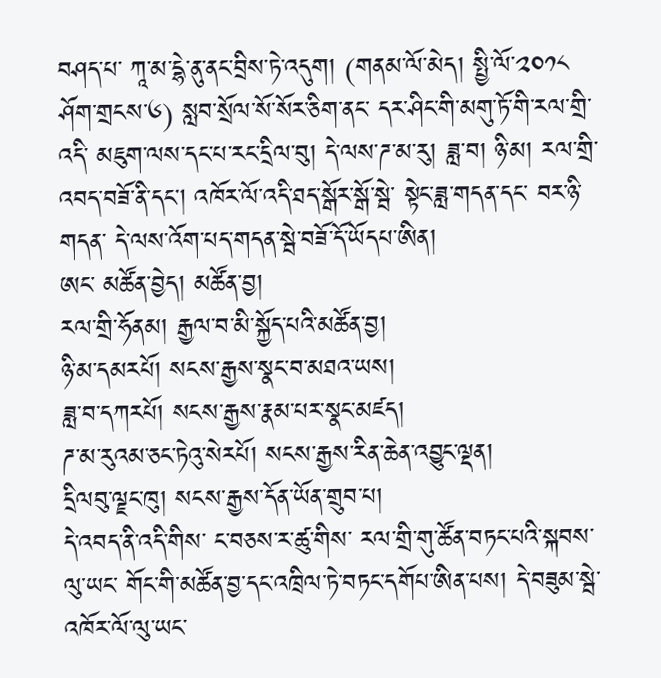བཤད་པ་ ཀཱ་མ་དྷེ་ནུ་ནང་བྲིས་ཏེ་འདུག། (གནམ་ལོ་མེད། སྤྱི་ལོ་༢༠༡༨ ཤོག་གྲངས་༦) སླབ་སྲོལ་སོ་སོར་ཅིག་ནང་ དར་ཤིང་གི་མགུ་ཏོ་གི་རལ་གྲི་འདི་ མཇུག་ལས་དང་པ་རང་དྲིལ་བུ། དེ་ལས་ཌ་མ་རུ། ཟླ་བ། ཉི་མ། རལ་གྲི་འབད་བཟོ་ནི་དང། འཁོར་ལོ་འདི་ཐད་སྒོར་སྒོ་སྦེ་ སྟེང་ཟླ་གདན་དང་ བར་ཉི་གདན་ དེ་ལས་འོག་པད་གདན་སྦེ་བཟོ་དོ་ཡོདཔ་ཨིན།
ཨང་ མཚོན་བྱེད། མཚོན་བྱ།
རལ་གྲི་ཧོནམ། རྒྱལ་བ་མི་སྐྱོད་པའི་མཚོན་བྱ།
ཉི་མ་དམརཔོ། སངས་རྒྱས་སྣང་བ་མཐའ་ཡས།
ཟླ་བ་དཀརཔོ། སངས་རྒྱས་རྣམ་པར་སྣང་མཛད།
ཌ་མ་རུའམ་ཅང་ཏེའུ་སེརཔོ། སངས་རྒྱས་རིན་ཆེན་འབྱུང་ལྡན།
དྲིལབུ་ལྗང་ཁུ། སངས་རྒྱས་དོན་ཡོན་གྲུབ་པ།
དེ་འབད་ནི་འདི་གིས་ ང་བཅས་ར་ཚུ་གིས་ རལ་གྲི་གུ་ཚོན་བཏང་པའི་སྐབས་ལུ་ཡང་ གོང་གི་མཚོན་བྱ་དང་འཁྲིལ་ཏེ་བཏང་དགོཔ་ཨིན་པས། དེ་བཟུམ་སྦེ་འཁོར་ལོ་ལུ་ཡང་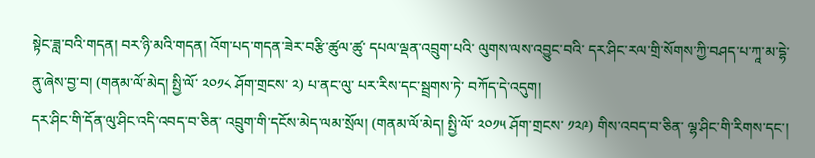སྟེང་ཟླ་བའི་གདན། བར་ཉི་མའི་གདན། འོག་པད་གདན་ཟེར་བརྩི་ཚུལ་ཚུ་ དཔལ་ལྡན་འབྲུག་པའི་ ལུགས་ལས་འབྱུང་བའི་ དར་ཤིང་རལ་གྲི་སོགས་ཀྱི་བཤད་པ་ཀཱ་མ་དྷེ་ནུ་ཞེས་བྱ་བ། (གནམ་ལོ་མེད། སྤྱི་ལོ་ ༢༠༡༨ ཤོག་གྲངས་ ༢) པ་ནང་ལུ་ པར་རིས་དང་སྦྲགས་ཏེ་ བཀོད་དེ་འདུག།
དར་ཤིང་གི་དོན་ལུ་ཤིང་འདི་འབད་བ་ཅིན་ འབྲུག་གི་དངོས་མེད་ལམ་སྲོལ། (གནམ་ལོ་མེད། སྤྱི་ལོ་ ༢༠༡༥ ཤོག་གྲངས་ ༡༢༩) གིས་འབད་བ་ཅིན་ ལྷ་ཤིང་གི་རིགས་དང་།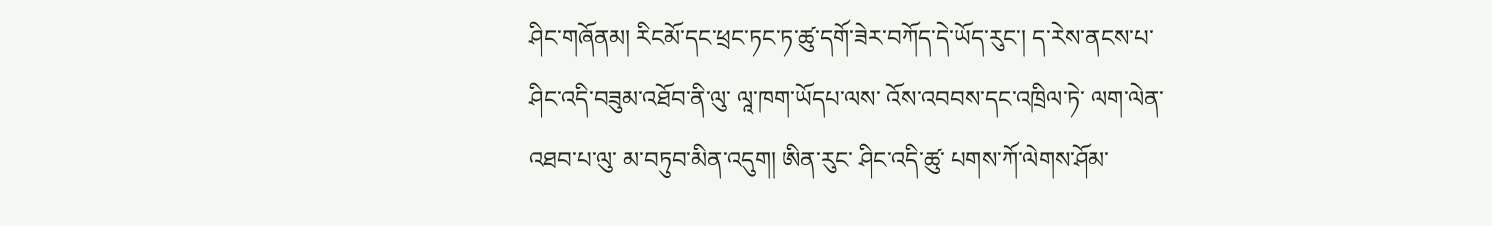ཤིང་གཞོནམ། རིངམོ་དང་ཕྲང་ཏང་ཏ་ཚུ་དགོ་ཟེར་བཀོད་དེ་ཡོད་རུང་། ད་རེས་ནངས་པ་ ཤིང་འདི་བཟུམ་འཐོབ་ནི་ལུ་ ལཱ་ཁག་ཡོདཔ་ལས་ འོས་འབབས་དང་འཁྲིལ་ཏེ་ ལག་ལེན་འཐབ་པ་ལུ་ མ་བཏུབ་མིན་འདུག། ཨིན་རུང་ ཤིང་འདི་ཚུ་ པགས་ཀོ་ལེགས་ཤོམ་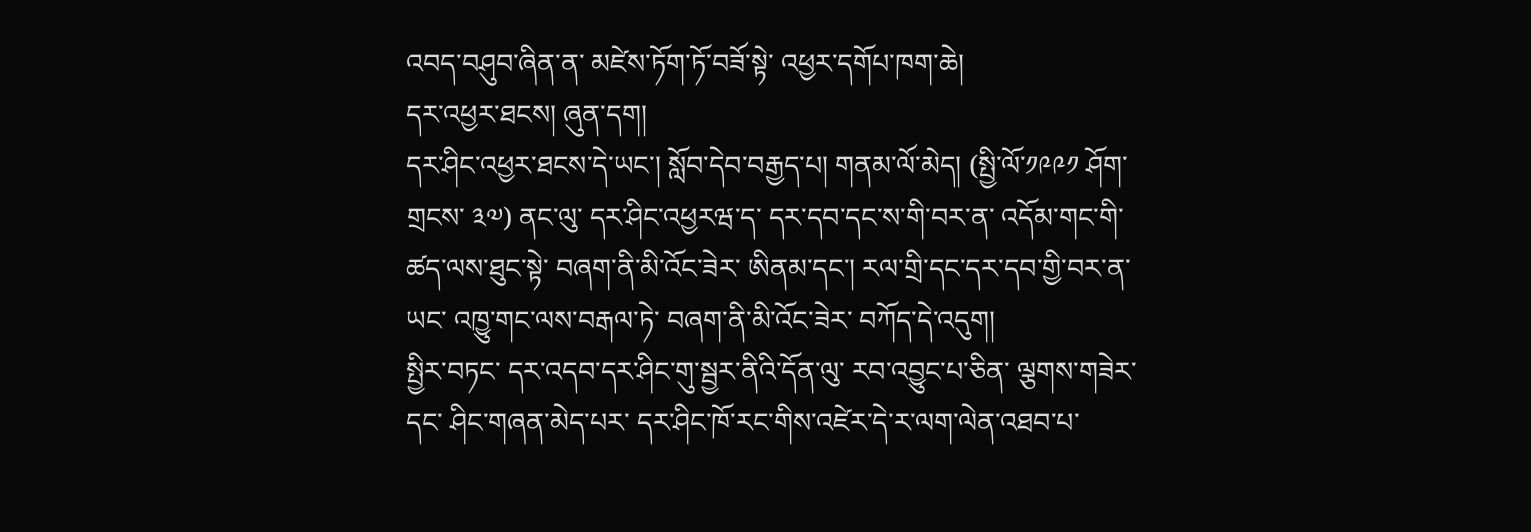འབད་བཤུབ་ཞིན་ན་ མཛེས་ཏོག་ཏོ་བཟོ་སྟེ་ འཕྱར་དགོཔ་ཁག་ཆེ།
དར་འཕྱར་ཐངས། ཞུན་དག།
དར་ཤིང་འཕྱར་ཐངས་དེ་ཡང་། སློབ་དེབ་བརྒྱད་པ། གནམ་ལོ་མེད། (སྤྱི་ལོ་༡༩༩༡ ཤོག་གྲངས་ ༣༧) ནང་ལུ་ དར་ཤིང་འཕྱརཝ་ད་ དར་དབ་དང་ས་གི་བར་ན་ འདོམ་གང་གི་ཚད་ལས་ཐུང་སྟེ་ བཞག་ནི་མི་འོང་ཟེར་ ཨིནམ་དང་། རལ་གྲི་དང་དར་དབ་གྱི་བར་ན་ཡང་ འཁྱུ་གང་ལས་བརྒལ་ཏེ་ བཞག་ནི་མི་འོང་ཟེར་ བཀོད་དེ་འདུག།
སྤྱིར་བཏང་ དར་འདབ་དར་ཤིང་གུ་སྦྱར་ནིའི་དོན་ལུ་ རབ་འབྱུང་པ་ཅིན་ ལྕགས་གཟེར་དང་ ཤིང་གཞན་མེད་པར་ དར་ཤིང་ཁོ་རང་གིས་འཛེར་དེ་ར་ལག་ལེན་འཐབ་པ་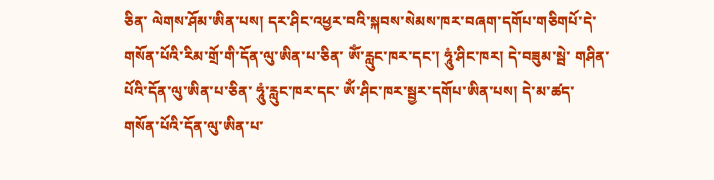ཅིན་ ལེགས་ཤོམ་ཨིན་པས། དར་ཤིང་འཕྱར་བའི་སྐབས་སེམས་ཁར་བཞག་དགོཔ་གཅིགཔོ་དེ་ གསོན་པོའི་རིམ་གྲོ་གི་དོན་ལུ་ཨིན་པ་ཅིན་ ཨོཾ་རླུང་ཁར་དང་། ཧཱུཾ་ཤིང་ཁར། དེ་བཟུམ་སྦེ་ གཤིན་པོའི་དོན་ལུ་ཨིན་པ་ཅིན་ ཧཱུཾ་རླུང་ཁར་དང་ ཨོཾ་ཤིང་ཁར་སྦྱར་དགོཔ་ཨིན་པས། དེ་མ་ཚད་ གསོན་པོའི་དོན་ལུ་ཨིན་པ་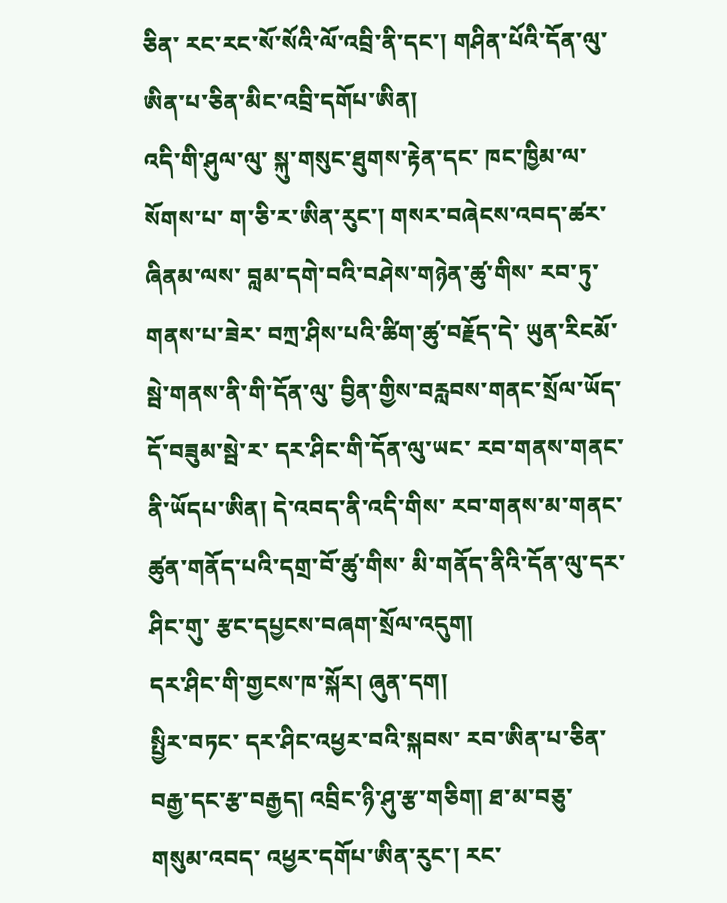ཅིན་ རང་རང་སོ་སོའི་ལོ་འབྲི་ནི་དང་། གཤིན་པོའི་དོན་ལུ་ཨིན་པ་ཅིན་མིང་འབྲི་དགོཔ་ཨིན།
འདི་གི་ཤུལ་ལུ་ སྐུ་གསུང་ཐུགས་རྟེན་དང་ ཁང་ཁྱིམ་ལ་སོགས་པ་ ག་ཅི་ར་ཨིན་རུང་། གསར་བཞེངས་འབད་ཚར་ཞིནམ་ལས་ བླམ་དགེ་བའི་བཤེས་གཉེན་ཚུ་གིས་ རབ་ཏུ་གནས་པ་ཟེར་ བཀྲ་ཤིས་པའི་ཚིག་ཚུ་བརྗོད་དེ་ ཡུན་རིངམོ་སྦེ་གནས་ནི་གི་དོན་ལུ་ བྱིན་གྱིས་བརླབས་གནང་སྲོལ་ཡོད་དོ་བཟུམ་སྦེ་ར་ དར་ཤིང་གི་དོན་ལུ་ཡང་ རབ་གནས་གནང་ནི་ཡོདཔ་ཨིན། དེ་འབད་ནི་འདི་གིས་ རབ་གནས་མ་གནང་ཚུན་གནོད་པའི་དགྲ་བོ་ཚུ་གིས་ མི་གནོད་ནིའི་དོན་ལུ་དར་ཤིང་གུ་ རྩང་དཔྱངས་བཞག་སྲོལ་འདུག།
དར་ཤིང་གི་གྱངས་ཁ་སྐོར། ཞུན་དག།
སྤྱིར་བཏང་ དར་ཤིང་འཕྱར་བའི་སྐབས་ རབ་ཨིན་པ་ཅིན་ བརྒྱ་དང་རྩ་བརྒྱད། འབྲིང་ཉི་ཤུ་རྩ་གཅིག། ཐ་མ་བཅུ་གསུམ་འབད་ འཕྱར་དགོཔ་ཨིན་རུང་། རང་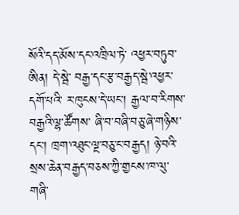སོའི་དད་མོས་དང་འཁྲིལ་ཏེ་ འཕྱར་བཏུབ་ཨིན། དེ་སྦེ་ བརྒྱ་དང་རྩ་བརྒྱད་སྦེ་འཕྱར་དགོ་པའི་ ར་ཁུངས་དེ་ཡང་། རྒྱལ་བ་རིགས་བརྒྱའི་ལྷ་ཚོགས་ ཞི་བ་བཞི་བཅུ་ཞེ་གཉིས་དང་། ཁྲག་འཐུང་ལྔ་བཅུ་ང་བརྒྱད། ཉེ་བའི་སྲས་ཆེན་བརྒྱད་བཅས་ཀྱི་གྱངས་ཁ་ལུ་ གཞི་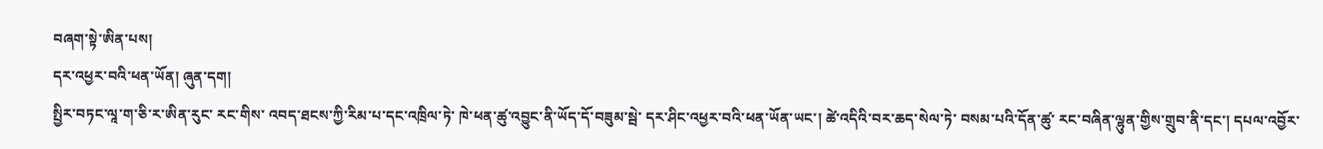བཞག་སྟེ་ཨིན་པས།
དར་འཕྱར་བའི་ཕན་ཡོན། ཞུན་དག།
སྤྱིར་བཏང་ལཱ་ག་ཅི་ར་ཨིན་རུང་ རང་གིས་ འབད་ཐངས་ཀྱི་རིམ་པ་དང་འཁྲིལ་ཏེ་ ཁེ་ཕན་ཚུ་འབྱུང་ནི་ཡོད་དོ་བཟུམ་སྦེ་ དར་ཤིང་འཕྱར་བའི་ཕན་ཡོན་ཡང་། ཚེ་འདིའི་བར་ཆད་སེལ་ཏེ་ བསམ་པའི་དོན་ཚུ་ རང་བཞིན་ལྷུན་གྱིས་གྲུབ་ནི་དང་། དཔལ་འབྱོར་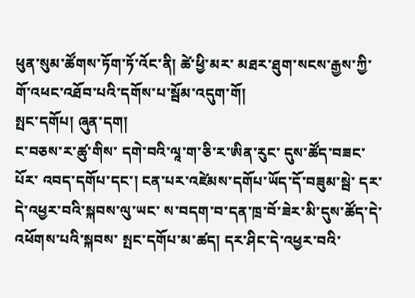ཕུན་སུམ་ཚོགས་ཏོག་ཏོ་འོང་ནི། ཚེ་ཕྱི་མར་ མཐར་ཐུག་སངས་རྒྱས་ཀྱི་ གོ་འཕང་འཐོབ་པའི་དགོས་པ་སྦོམ་འདུག་གོ།
སྤང་དགོཔ། ཞུན་དག།
ང་བཅས་ར་ཚུ་གིས་ དགེ་བའི་ལཱ་ག་ཅི་ར་ཨིན་རུང་ དུས་ཚོད་བཟང་པོར་ འབད་དགོཔ་དང་། ངན་པར་འཛེམས་དགོཔ་ཡོད་དོ་བཟུམ་སྦེ་ དར་དེ་འཕྱར་བའི་སྐབས་ལུ་ཡང་ ས་བདག་བ་དན་ཁྲ་བོ་ཟེར་མི་དུས་ཚོད་དེ་འཕོགས་པའི་སྐབས་ སྤང་དགོཔ་མ་ཚད། དར་ཤིང་དེ་འཕྱར་བའི་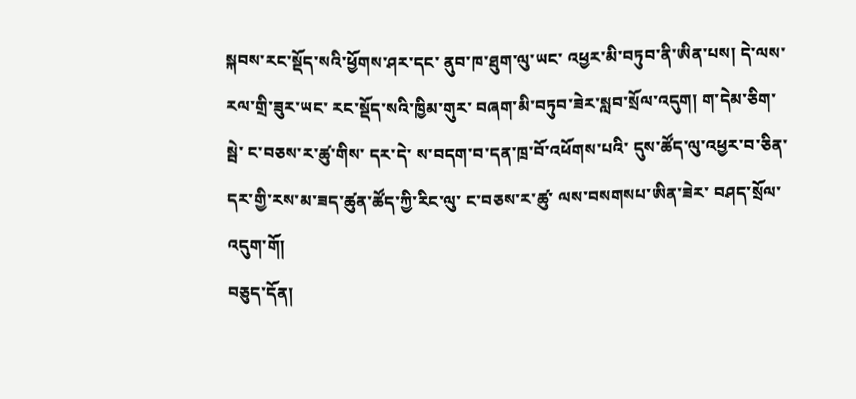སྐབས་རང་སྡོད་སའི་ཕྱོགས་ཤར་དང་ ནུབ་ཁ་ཐུག་ལུ་ཡང་ འཕྱར་མི་བཏུབ་ནི་ཨིན་པས། དེ་ལས་ རལ་གྲི་ཟུར་ཡང་ རང་སྡོད་སའི་ཁྱིམ་གུར་ བཞག་མི་བཏུབ་ཟེར་སླབ་སྲོལ་འདུག། ག་དེམ་ཅིག་སྦེ་ ང་བཅས་ར་ཚུ་གིས་ དར་དེ་ ས་བདག་བ་དན་ཁྲ་བོ་འཕོགས་པའི་ དུས་ཚོད་ལུ་འཕྱར་བ་ཅིན་ དར་གྱི་རས་མ་ཟད་ཚུན་ཚོད་ཀྱི་རིང་ལུ་ ང་བཅས་ར་ཚུ་ ལས་བསགསཔ་ཨིན་ཟེར་ བཤད་སྲོལ་འདུག་གོ།
བཅུད་དོན།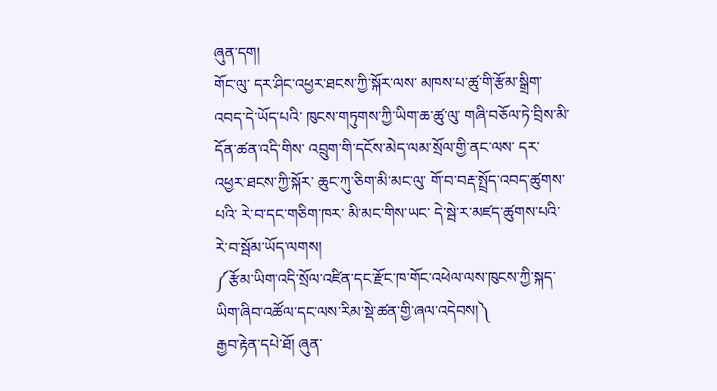ཞུན་དག།
གོང་ལུ་ དར་ཤིང་འཕྱར་ཐངས་ཀྱི་སྐོར་ལས་ མཁས་པ་ཚུ་གི་རྩོམ་སྒྲིག་འབད་དེ་ཡོད་པའི་ ཁུངས་གཏུགས་ཀྱི་ཡིག་ཆ་ཚུ་ལུ་ གཞི་བཅོལ་ཏེ་བྲིས་མི་ དོན་ཚན་འདི་གིས་ འབྲུག་གི་དངོས་མེད་ལམ་སྲོལ་གྱི་ནང་ལས་ དར་འཕྱར་ཐངས་ཀྱི་སྐོར་ ཆུང་ཀུ་ཅིག་མི་མང་ལུ་ གོ་བ་བརྡ་སྤྲོད་འབད་ཚུགས་པའི་ རེ་བ་དང་གཅིག་ཁར་ མི་མང་གིས་ཡང་ དེ་སྦེ་ར་མཛད་ཚུགས་པའི་ རེ་བ་སྦོམ་ཡོད་ལགས།
༼རྩོམ་ཡིག་འདི་སྲོལ་འཛིན་དང་རྫོང་ཁ་གོང་འཕེལ་ལས་ཁུངས་ཀྱི་སྐད་ཡིག་ཞིབ་འཚོལ་དང་ལས་རིམ་སྡེ་ཚན་གྱི་ཞལ་འདེབས།༽
རྒྱབ་རྟེན་དཔེ་ཐོ། ཞུན་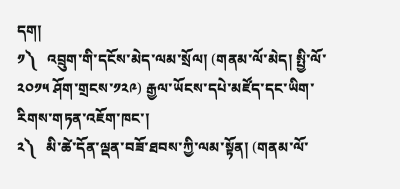དག།
༡༽   འབྲུག་གི་དངོས་མེད་ལམ་སྲོལ། (གནམ་ལོ་མེད། སྤྱི་ལོ་༢༠༡༥ ཤོག་གྲངས་༡༢༩) རྒྱལ་ཡོངས་དཔེ་མཛོད་དང་ཡིག་རིགས་གཏན་འཇོག་ཁང་།
༢༽   མི་ཚེ་དོན་ལྡན་བཟོ་ཐབས་ཀྱི་ལམ་སྟོན། (གནམ་ལོ་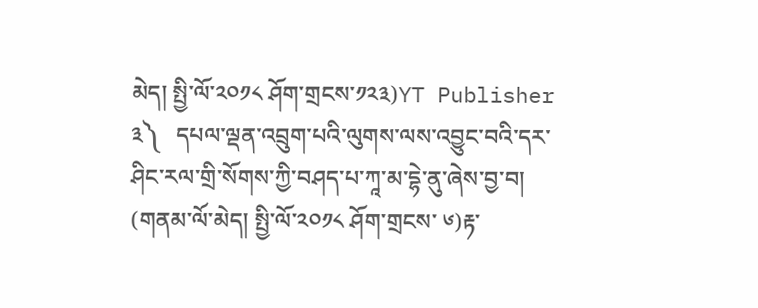མེད། སྤྱི་ལོ་༢༠༡༨ ཤོག་གྲངས་༡༢༣)YT Publisher
༣༽   དཔལ་ལྡན་འབྲུག་པའི་ལུགས་ལས་འབྱུང་བའི་དར་ཤིང་རལ་གྲི་སོགས་ཀྱི་བཤད་པ་ཀཱ་མ་དྷེ་ནུ་ཞེས་བྱ་བ། (གནམ་ལོ་མེད། སྤྱི་ལོ་༢༠༡༨ ཤོག་གྲངས་ ༦)རྟ་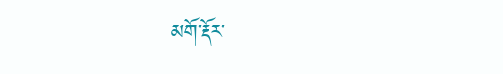མགོ་རྡོར་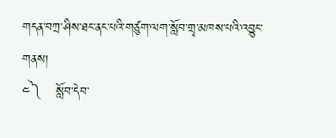གདན་བཀྲ་ཤིས་ཐང་ནང་པའི་གཙུག་ལག་སློབ་གྲྭ་མཁས་པའི་འབྱུང་གནས།
༤༽   སློབ་དེབ་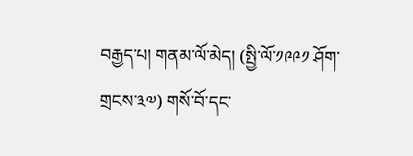བརྒྱད་པ། གནམ་ལོ་མེད། (སྤྱི་ལོ་༡༩༩༡ ཤོག་གྲངས་༣༧) གསོ་བོ་དང་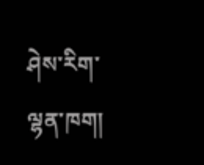ཤེས་རིག་ལྷན་ཁག།